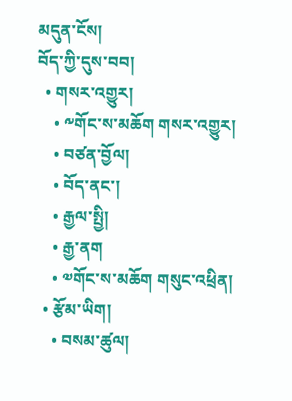མདུན་ངོས།
བོད་ཀྱི་དུས་བབ།
  • གསར་འགྱུར།
    • ༸གོང་ས་མཆོག གསར་འགྱུར།
    • བཙན་བྱོལ།
    • བོད་ནང་།
    • རྒྱལ་སྤྱི།
    • རྒྱ་ནག
    • ༧གོང་ས་མཆོག གསུང་འཕྲིན།
  • རྩོམ་ཡིག།
    • བསམ་ཚུལ།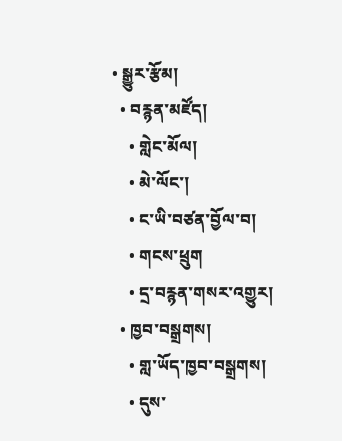• སྒྱུར་རྩོམ།
  • བརྙན་མཛོད།
    • གླེང་མོལ།
    • མེ་ལོང་།
    • ང་ཡི་བཙན་བྱོལ་བ།
    • གངས་ཕྲུག
    • དྲ་བརྙན་གསར་འགྱུར།
  • ཁྱབ་བསྒྲགས།
    • གླ་ཡོད་ཁྱབ་བསྒྲགས།
    • དུས་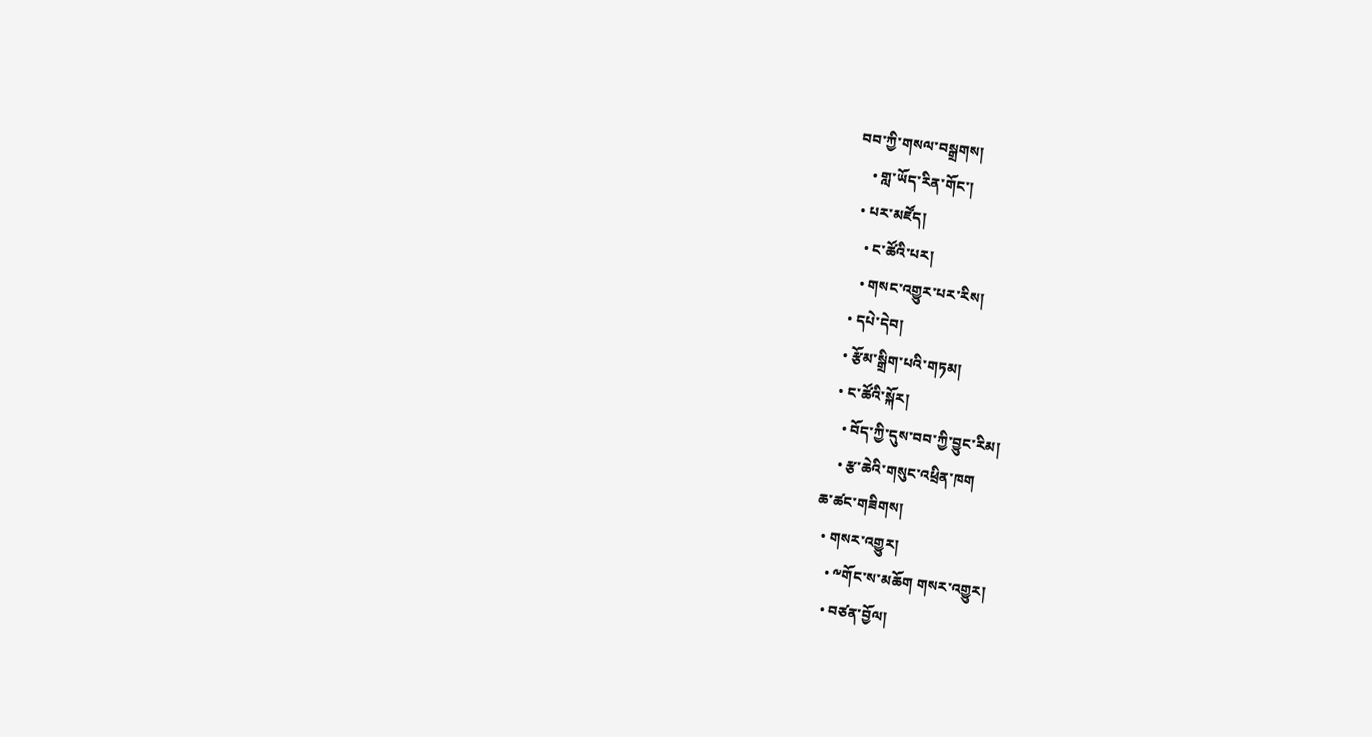བབ་ཀྱི་གསལ་བསྒྲགས།
    • གླ་ཡོད་རིན་གོང་།
  • པར་མཛོད།
    • ང་ཚོའི་པར།
    • གསང་འགྱུར་པར་རིས།
  • དཔེ་དེབ།
  • རྩོམ་སྒྲིག་པའི་གཏམ།
  • ང་ཚོའི་སྐོར།
    • བོད་ཀྱི་དུས་བབ་ཀྱི་བྱུང་རིམ།
    • རྩ་ཆེའི་གསུང་འཕྲིན་ཁག
ཆ་ཚང་གཟིགས།
  • གསར་འགྱུར།
    • ༸གོང་ས་མཆོག གསར་འགྱུར།
    • བཙན་བྱོལ།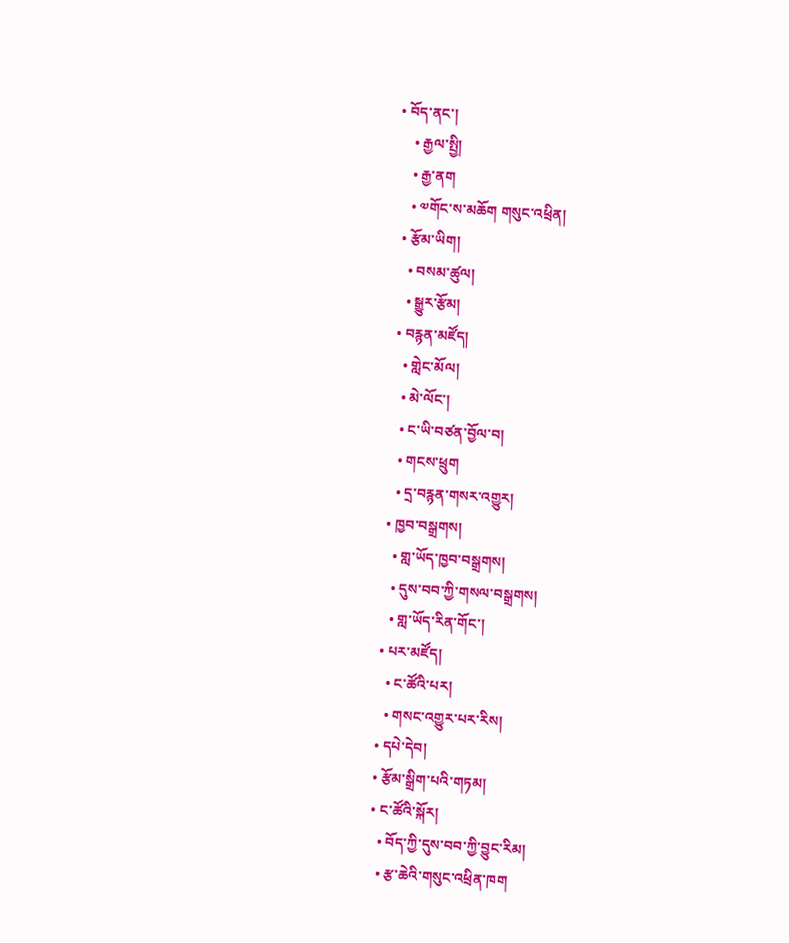• བོད་ནང་།
    • རྒྱལ་སྤྱི།
    • རྒྱ་ནག
    • ༧གོང་ས་མཆོག གསུང་འཕྲིན།
  • རྩོམ་ཡིག།
    • བསམ་ཚུལ།
    • སྒྱུར་རྩོམ།
  • བརྙན་མཛོད།
    • གླེང་མོལ།
    • མེ་ལོང་།
    • ང་ཡི་བཙན་བྱོལ་བ།
    • གངས་ཕྲུག
    • དྲ་བརྙན་གསར་འགྱུར།
  • ཁྱབ་བསྒྲགས།
    • གླ་ཡོད་ཁྱབ་བསྒྲགས།
    • དུས་བབ་ཀྱི་གསལ་བསྒྲགས།
    • གླ་ཡོད་རིན་གོང་།
  • པར་མཛོད།
    • ང་ཚོའི་པར།
    • གསང་འགྱུར་པར་རིས།
  • དཔེ་དེབ།
  • རྩོམ་སྒྲིག་པའི་གཏམ།
  • ང་ཚོའི་སྐོར།
    • བོད་ཀྱི་དུས་བབ་ཀྱི་བྱུང་རིམ།
    • རྩ་ཆེའི་གསུང་འཕྲིན་ཁག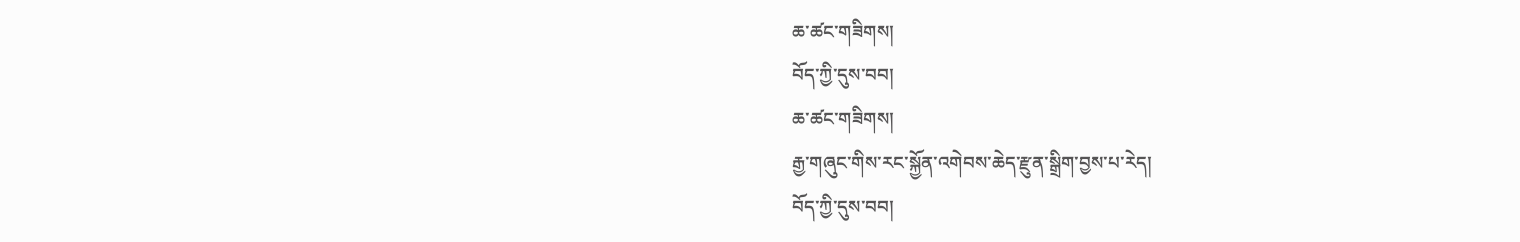ཆ་ཚང་གཟིགས།
བོད་ཀྱི་དུས་བབ།
ཆ་ཚང་གཟིགས།
རྒྱ་གཞུང་གིས་རང་སྐྱོན་འགེབས་ཆེད་རྫུན་སྒྲིག་བྱས་པ་རེད།
བོད་ཀྱི་དུས་བབ།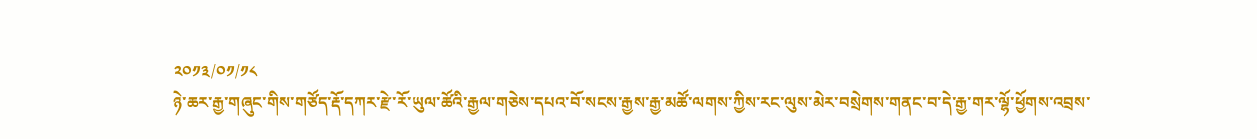༢༠༡༣/༠༡/༡༨
ཉེ་ཆར་རྒྱ་གཞུང་གིས་གཙོད་རྡོ་དཀར་རྫེ་རོ་ཡུལ་ཚོའི་རྒྱལ་གཅེས་དཔའ་བོ་སངས་རྒྱས་རྒྱ་མཚོ་ལགས་ཀྱིས་རང་ལུས་མེར་བསྲེགས་གནང་བ་དེ་རྒྱ་གར་ལྷོ་ཕྱོགས་འབྲས་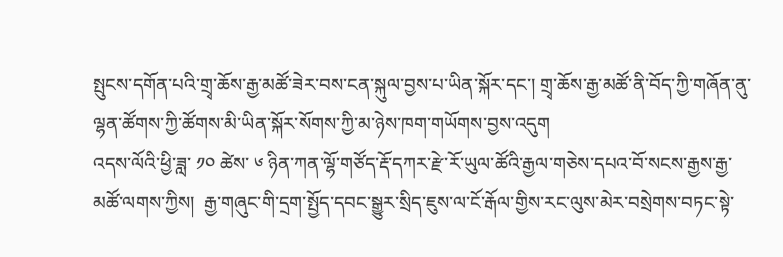སྤུངས་དགོན་པའི་གྲྭ་ཆོས་རྒྱ་མཚོ་ཟེར་བས་ངན་སྐུལ་བྱས་པ་ཡིན་སྐོར་དང་། གྲྭ་ཆོས་རྒྱ་མཚོ་ནི་བོད་ཀྱི་གཞོན་ནུ་ལྷན་ཚོགས་ཀྱི་ཚོགས་མི་ཡིན་སྐོར་སོགས་ཀྱི་མ་ཉེས་ཁག་གཡོགས་བྱས་འདུག
འདས་ལོའི་ཕྱི་ཟླ་ ༡༠ ཚེས་ ༦ ཉིན་ཀན་ལྷོ་གཙོད་རྡོ་དཀར་རྫེ་རོ་ཡུལ་ཚོའི་རྒྱལ་གཅེས་དཔའ་བོ་སངས་རྒྱས་རྒྱ་མཚོ་ལགས་ཀྱིས།  རྒྱ་གཞུང་གི་དྲག་སྤྱོད་དབང་སྒྱུར་སྲིད་ཇུས་ལ་ངོ་རྒོལ་གྱིས་རང་ལུས་མེར་བསྲེགས་བཏང་སྟེ་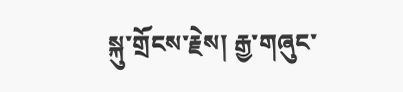སྐུ་གྲོངས་རྗེས། རྒྱ་གཞུང་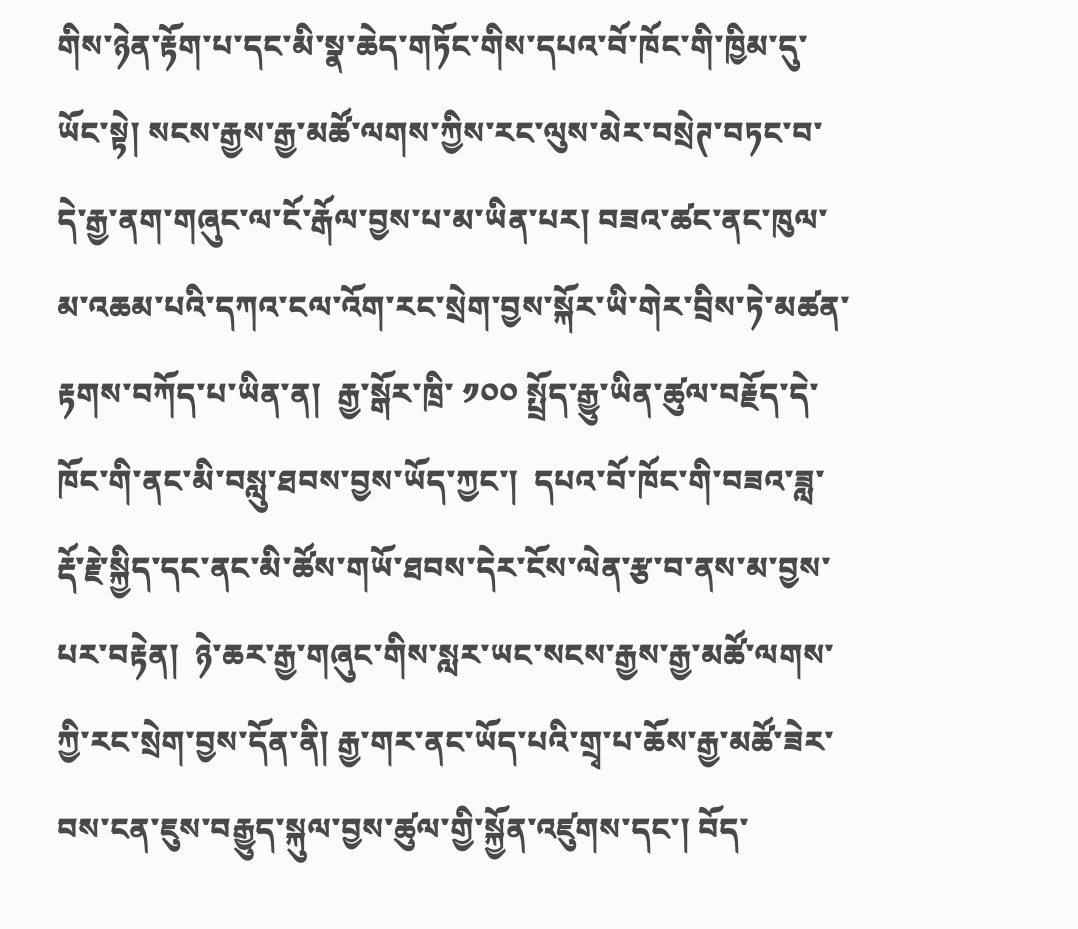གིས་ཉེན་རྟོག་པ་དང་མི་སྣ་ཆེད་གཏོང་གིས་དཔའ་བོ་ཁོང་གི་ཁྱིམ་དུ་ཡོང་སྟེ། སངས་རྒྱས་རྒྱ་མཚོ་ལགས་ཀྱིས་རང་ལུས་མེར་བསྲེཊ་བཏང་བ་དེ་རྒྱ་ནག་གཞུང་ལ་ངོ་རྒོལ་བྱས་པ་མ་ཡིན་པར། བཟའ་ཚང་ནང་ཁུལ་མ་འཆམ་པའི་དཀའ་ངལ་འོག་རང་སྲེག་བྱས་སྐོར་ཡི་གེར་བྲིས་ཏེ་མཚན་རྟགས་བཀོད་པ་ཡིན་ན།  རྒྱ་སྒོར་ཁྲི་ ༡༠༠ སྤྲོད་རྒྱུ་ཡིན་ཚུལ་བརྗོད་དེ་ཁོང་གི་ནང་མི་བསླུ་ཐབས་བྱས་ཡོད་ཀྱང་།  དཔའ་བོ་ཁོང་གི་བཟའ་ཟླ་རྡོ་རྗེ་སྐྱིད་དང་ནང་མི་ཚོས་གཡོ་ཐབས་དེར་ངོས་ལེན་རྩ་བ་ནས་མ་བྱས་པར་བརྟེན།  ཉེ་ཆར་རྒྱ་གཞུང་གིས་སླར་ཡང་སངས་རྒྱས་རྒྱ་མཚོ་ལགས་ཀྱི་རང་སྲེག་བྱས་དོན་ནི། རྒྱ་གར་ནང་ཡོད་པའི་གྲྭ་པ་ཆོས་རྒྱ་མཚོ་ཟེར་བས་ངན་ཇུས་བརྒྱུད་སྐུལ་བྱས་ཚུལ་གྱི་སྐྱོན་འཛུགས་དང་། བོད་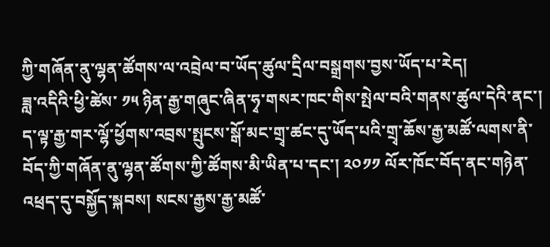ཀྱི་གཞོན་ནུ་ལྷན་ཚོགས་ལ་འབྲེལ་བ་ཡོད་ཚུལ་དྲིལ་བསྒྲགས་བྱས་ཡོད་པ་རེད།
ཟླ་འདིའི་ཕྱི་ཚེས་ ༡༥ ཉིན་རྒྱ་གཞུང་ཞིན་ཧྭ་གསར་ཁང་གིས་སྤེལ་བའི་གནས་ཚུལ་དེའི་ནང་།  ད་ལྟ་རྒྱ་གར་ལྷོ་ཕྱོགས་འབྲས་སྤུངས་སྒོ་མང་གྲྭ་ཚང་དུ་ཡོད་པའི་གྲྭ་ཆོས་རྒྱ་མཚོ་ལགས་ནི་བོད་ཀྱི་གཞོན་ནུ་ལྷན་ཚོགས་ཀྱི་ཚོགས་མི་ཡིན་པ་དང་། ༢༠༡༡ ལོར་ཁོང་བོད་ནང་གཉེན་འཕྲད་དུ་བསྐྱོད་སྐབས། སངས་རྒྱས་རྒྱ་མཚོ་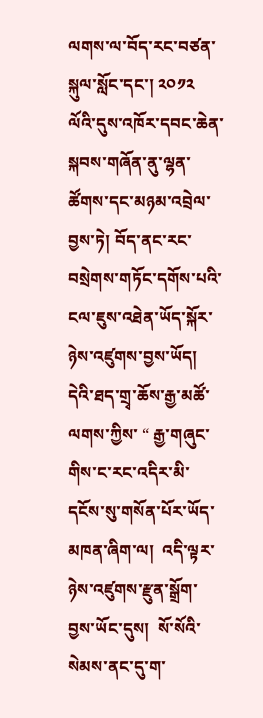ལགས་ལ་བོད་རང་བཙན་སྐུལ་སློང་དང་། ༢༠༡༢ ལོའི་དུས་འཁོར་དབང་ཆེན་སྐབས་གཞོན་ནུ་ལྷན་ཚོགས་དང་མཉམ་འབྲེལ་བྱས་ཏེ། བོད་ནང་རང་བསྲེགས་གཏོང་དགོས་པའི་ངལ་ཇུས་འཐེན་ཡོད་སྐོར་ཉེས་འཛུགས་བྱས་ཡོད། དེའི་ཐད་གྲྭ་ཆོས་རྒྱ་མཚོ་ལགས་ཀྱིས་ “ རྒྱ་གཞུང་གིས་ང་རང་འདིར་མི་དངོས་སུ་གསོན་པོར་ཡོད་མཁན་ཞིག་ལ།  འདི་ལྟར་ཉེས་འཛུགས་རྫུན་སྒྲོག་བྱས་ཡོང་དུས།  སོ་སོའི་སེམས་ནང་དུ་ག་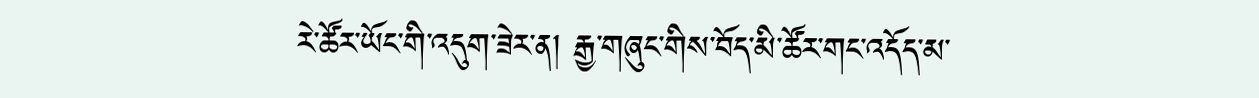རེ་ཚོར་ཡོང་གི་འདུག་ཟེར་ན། རྒྱ་གཞུང་གིས་བོད་མི་ཚོར་གང་འདོད་མ་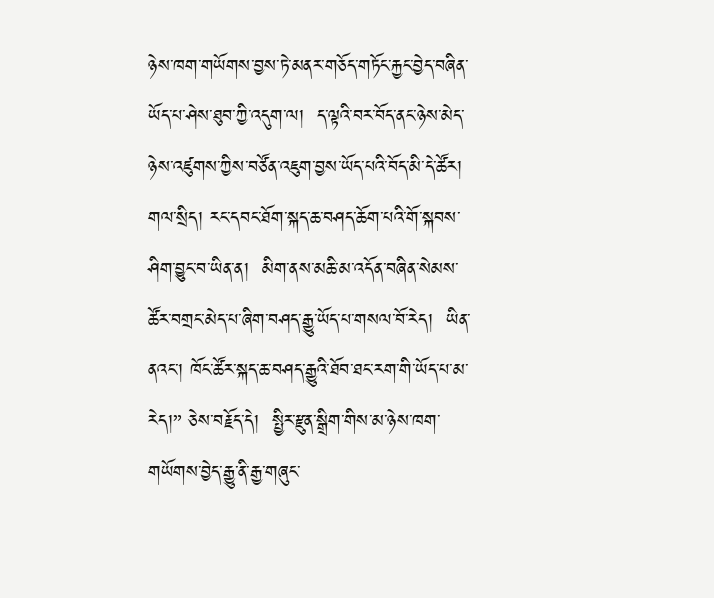ཉེས་ཁག་གཡོགས་བྱས་ཏེ་མནར་གཅོད་གཏོང་རྐྱང་བྱེད་བཞིན་ཡོད་པ་ཤེས་ཐུབ་ཀྱི་འདུག་ལ།  ད་ལྟའི་བར་བོད་ནང་ཉེས་མེད་ཉེས་འཛུགས་ཀྱིས་བཙོན་འཇུག་བྱས་ཡོད་པའི་བོད་མི་དེ་ཚོར།  གལ་སྲིད། རང་དབང་ཐོག་སྐད་ཆ་བཤད་ཆོག་པའི་གོ་སྐབས་ཤིག་བྱུང་བ་ཡིན་ན།  མིག་ནས་མཆི་མ་འདོན་བཞིན་སེམས་ཚོར་བགྲང་མེད་པ་ཞིག་བཤད་རྒྱུ་ཡོད་པ་གསལ་བོ་རེད།  ཡིན་ནའང་། ཁོང་ཚོར་སྐད་ཆ་བཤད་རྒྱུའི་ཐོབ་ཐང་རག་གི་ཡོད་པ་མ་རེད།” ཅེས་བརྗོད་དེ།  སྤྱིར་རྫུན་སྒྲིག་གིས་མ་ཉེས་ཁག་གཡོགས་བྱེད་རྒྱུ་ནི་རྒྱ་གཞུང་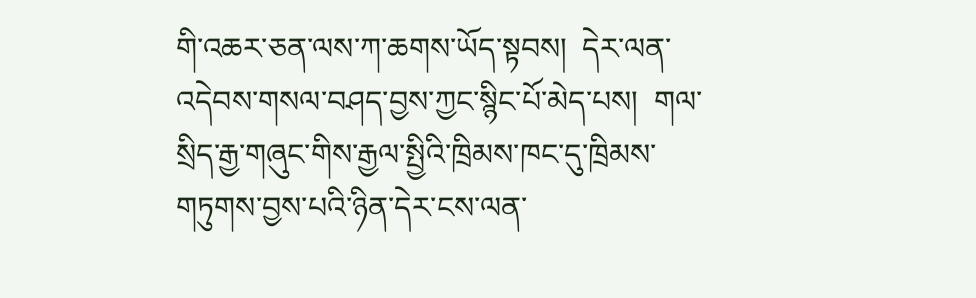གི་འཆར་ཅན་ལས་ཀ་ཆགས་ཡོད་སྟབས།  དེར་ལན་འདེབས་གསལ་བཤད་བྱས་ཀྱང་སྙིང་པོ་མེད་པས།  གལ་སྲིད་རྒྱ་གཞུང་གིས་རྒྱལ་སྤྱིའི་ཁྲིམས་ཁང་དུ་ཁྲིམས་གཏུགས་བྱས་པའི་ཉིན་དེར་ངས་ལན་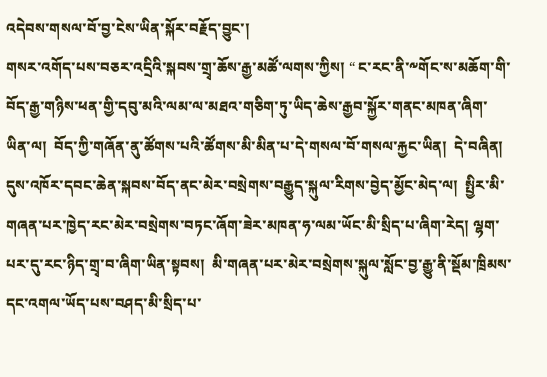འདེབས་གསལ་བོ་བྱ་ངེས་ཡིན་སྐོར་བརྗོད་བྱུང་།
གསར་འགོད་པས་བཅར་འདྲིའི་སྐབས་གྲྭ་ཆོས་རྒྱ་མཚོ་ལགས་ཀྱིས། “ ང་རང་ནི་༸གོང་ས་མཆོག་གི་བོད་རྒྱ་གཉིས་ཕན་གྱི་དབུ་མའི་ལམ་ལ་མཐའ་གཅིག་ཏུ་ཡིད་ཆེས་རྒྱབ་སྐྱོར་གནང་མཁན་ཞིག་ཡིན་ལ།  བོད་ཀྱི་གཞོན་ནུ་ཚོགས་པའི་ཚོགས་མི་མིན་པ་དེ་གསལ་བོ་གསལ་རྐྱང་ཡིན།  དེ་བཞིན།  དུས་འཁོར་དབང་ཆེན་སྐབས་བོད་ནང་མེར་བསྲེགས་བརྒྱུད་སྐུལ་རིགས་བྱེད་མྱོང་མེད་ལ།  སྤྱིར་མི་གཞན་པར་ཁྱེད་རང་མེར་བསྲེགས་བཏང་ཞོག་ཟེར་མཁན་ཧ་ལམ་ཡོང་མི་སྲིད་པ་ཞིག་རེད། ལྷག་པར་དུ་རང་ཉིད་གྲྭ་བ་ཞིག་ཡིན་སྟབས།  མི་གཞན་པར་མེར་བསྲེགས་སྐུལ་སློང་བྱ་རྒྱུ་ནི་སྡོམ་ཁྲིམས་དང་འགལ་ཡོད་པས་བཤད་མི་སྲིད་པ་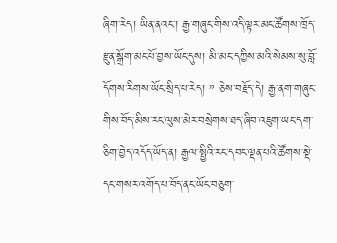ཞིག་རེད། ཡིན་ནའང་། རྒྱ་གཞུང་གིས་འདི་ལྟར་མང་ཚོགས་ཁྲོད་རྫུན་སྒྲོག་མང་པོ་བྱས་ཡོང་དུས། མི་མང་དཀྱིས་མའི་སེམས་སུ་བློ་དོགས་རིགས་ཡོང་སྲིད་པ་རེད། ” ཅེས་བརྗོད་དེ། རྒྱ་ནག་གཞུང་གིས་བོད་མིས་རང་ལུས་མེར་བསྲེགས་ཐད་ཞིབ་འཇུག་ཡང་དག་ཅིག་བྱེད་འདོད་ཡོད་ན། རྒྱལ་སྤྱིའི་རང་དབང་ལྡན་པའི་ཚོགས་སྡེ་དང་གསར་འགོད་པ་བོད་ནང་ཡོང་བཅུག་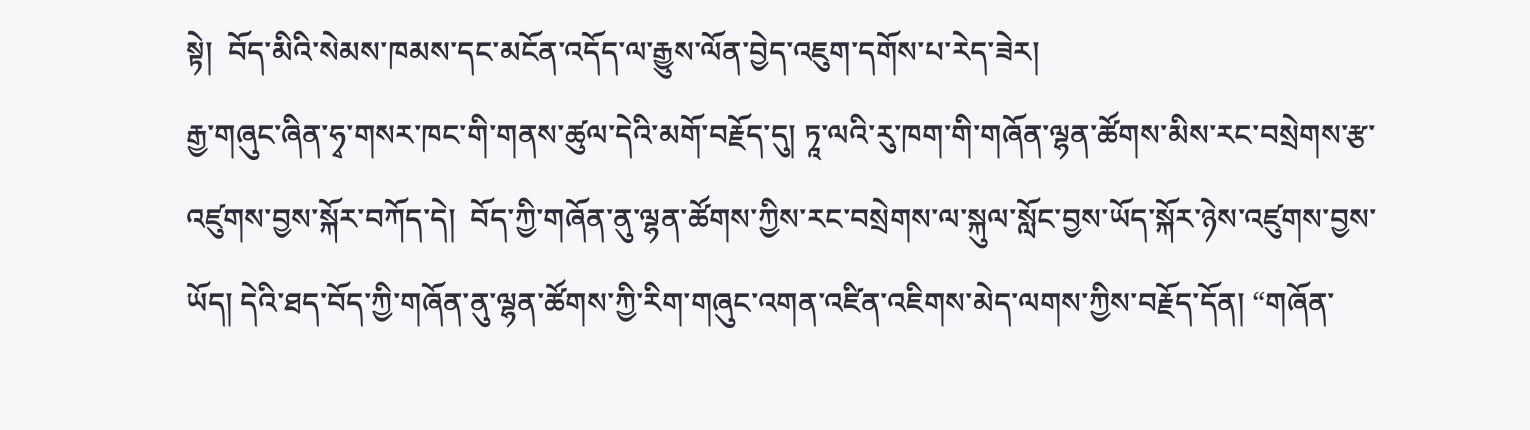སྟེ།  བོད་མིའི་སེམས་ཁམས་དང་མངོན་འདོད་ལ་རྒྱུས་ལོན་བྱེད་འཇུག་དགོས་པ་རེད་ཟེར།
རྒྱ་གཞུང་ཞིན་ཧྭ་གསར་ཁང་གི་གནས་ཚུལ་དེའི་མགོ་བརྗོད་དུ། ཏཱ་ལའི་རུ་ཁག་གི་གཞོན་ལྷན་ཚོགས་མིས་རང་བསྲེགས་རྩ་འཛུགས་བྱས་སྐོར་བཀོད་དེ།  བོད་ཀྱི་གཞོན་ནུ་ལྷན་ཚོགས་ཀྱིས་རང་བསྲེགས་ལ་སྐུལ་སློང་བྱས་ཡོད་སྐོར་ཉེས་འཛུགས་བྱས་ཡོད། དེའི་ཐད་བོད་ཀྱི་གཞོན་ནུ་ལྷན་ཚོགས་ཀྱི་རིག་གཞུང་འགན་འཛིན་འཇིགས་མེད་ལགས་ཀྱིས་བརྗོད་དོན། “གཞོན་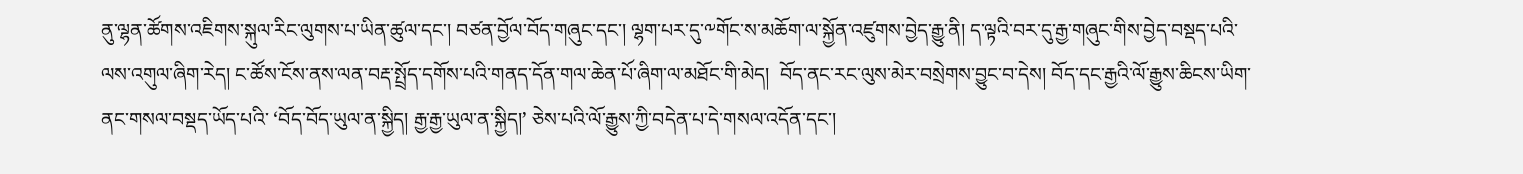ནུ་ལྷན་ཚོགས་འཇིགས་སྐུལ་རིང་ལུགས་པ་ཡིན་ཚུལ་དང་། བཙན་བྱོལ་བོད་གཞུང་དང་། ལྷག་པར་དུ་༸གོང་ས་མཆོག་ལ་སྐྱོན་འཛུགས་བྱེད་རྒྱུ་ནི། ད་ལྟའི་བར་དུ་རྒྱ་གཞུང་གིས་བྱེད་བསྡད་པའི་ལས་འགུལ་ཞིག་རེད། ང་ཚོས་ངོས་ནས་ལན་བརྡ་སྤྲོད་དགོས་པའི་གནད་དོན་གལ་ཆེན་པོ་ཞིག་ལ་མཐོང་གི་མེད།  བོད་ནང་རང་ལུས་མེར་བསྲེགས་བྱུང་བ་དེས། བོད་དང་རྒྱའི་ལོ་རྒྱུས་ཆིངས་ཡིག་ནང་གསལ་བསྡད་ཡོད་པའི་ ‘བོད་བོད་ཡུལ་ན་སྐྱིད། རྒྱ་རྒྱ་ཡུལ་ན་སྐྱིད།’ ཅེས་པའི་ལོ་རྒྱུས་ཀྱི་བདེན་པ་དེ་གསལ་འདོན་དང་།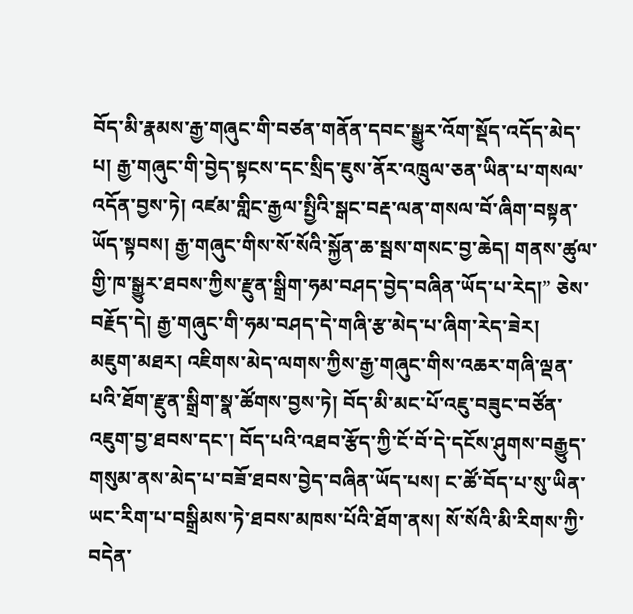བོད་མི་རྣམས་རྒྱ་གཞུང་གི་བཙན་གནོན་དབང་སྒྱུར་འོག་སྡོད་འདོད་མེད་པ། རྒྱ་གཞུང་གི་བྱེད་སྟངས་དང་སྲིད་ཇུས་ནོར་འཁྲུལ་ཅན་ཡིན་པ་གསལ་འདོན་བྱས་ཏེ། འཛམ་གླིང་རྒྱལ་སྤྱིའི་སྒང་བརྡ་ལན་གསལ་བོ་ཞིག་བསྟན་ཡོད་སྟབས། རྒྱ་གཞུང་གིས་སོ་སོའི་སྐྱོན་ཆ་སྦས་གསང་བྱ་ཆེད། གནས་ཚུལ་གྱི་ཁ་སྒྱུར་ཐབས་ཀྱིས་རྫུན་སྒྲིག་ཧམ་བཤད་བྱེད་བཞིན་ཡོད་པ་རེད།” ཅེས་བརྗོད་དེ། རྒྱ་གཞུང་གི་ཧམ་བཤད་དེ་གཞི་རྩ་མེད་པ་ཞིག་རེད་ཟེར།
མཇུག་མཐར། འཇིགས་མེད་ལགས་ཀྱིས་རྒྱ་གཞུང་གིས་འཆར་གཞི་ལྡན་པའི་ཐོག་རྫུན་སྒྲིག་སྣ་ཚོགས་བྱས་ཏེ། བོད་མི་མང་པོ་འཇུ་བཟུང་བཙོན་འཇུག་བྱ་ཐབས་དང་། བོད་པའི་འཐབ་རྩོད་ཀྱི་ངོ་བོ་དེ་དངོས་ཤུགས་བརྒྱུད་གསུམ་ནས་མེད་པ་བཟོ་ཐབས་བྱེད་བཞིན་ཡོད་པས། ང་ཚོ་བོད་པ་སུ་ཡིན་ཡང་རིག་པ་བསྒྲིམས་ཏེ་ཐབས་མཁས་པོའི་ཐོག་ནས། སོ་སོའི་མི་རིགས་ཀྱི་བདེན་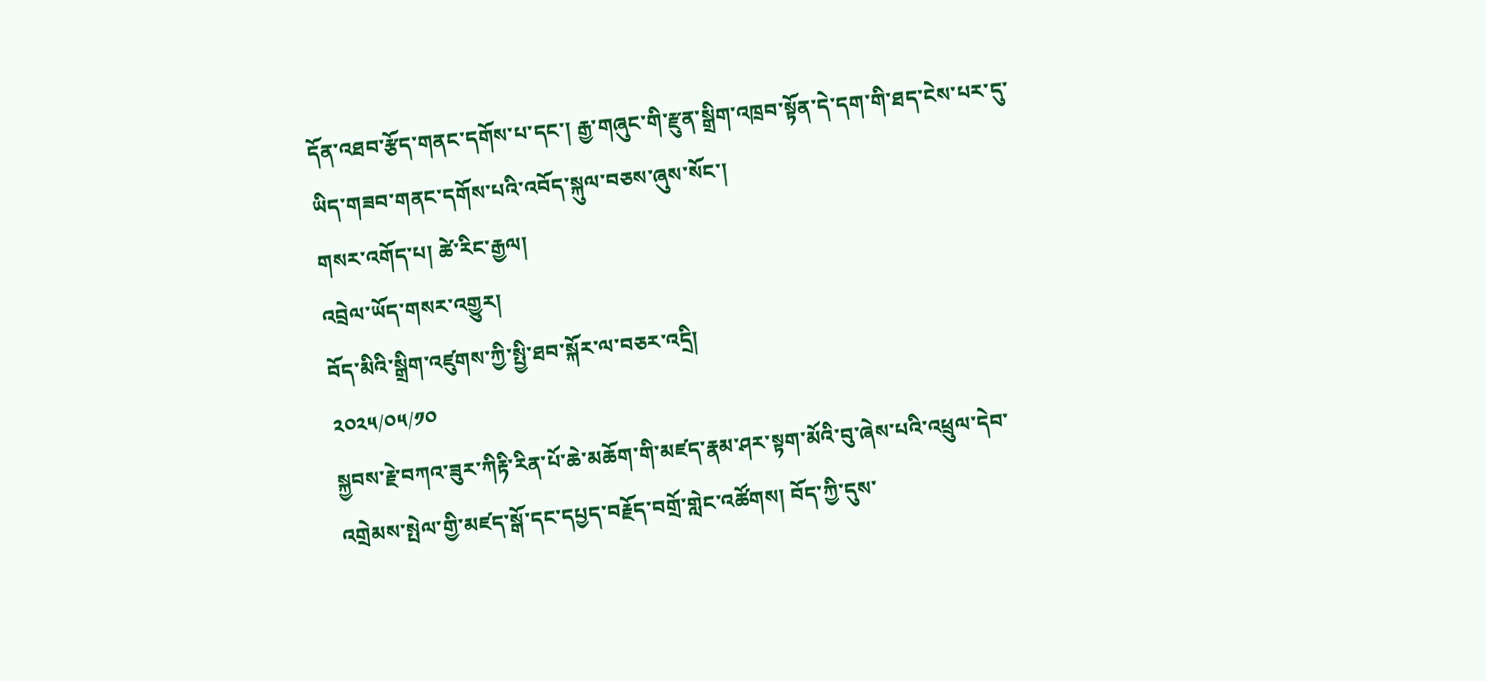དོན་འཐབ་རྩོད་གནང་དགོས་པ་དང་། རྒྱ་གཞུང་གི་རྫུན་སྒྲིག་འཁྲབ་སྟོན་དེ་དག་གི་ཐད་ངེས་པར་དུ་ཡིད་གཟབ་གནང་དགོས་པའི་འབོད་སྐུལ་བཅས་ཞུས་སོང་།
གསར་འགོད་པ། ཚེ་རིང་རྒྱལ།
འབྲེལ་ཡོད་གསར་འགྱུར།
བོད་མིའི་སྒྲིག་འཛུགས་ཀྱི་སྤྱི་ཐབ་སྐོར་ལ་བཅར་འདྲི།
༢༠༢༥/༠༥/༡༠
སྐྱབས་རྗེ་བཀའ་ཟུར་ཀིརྟི་རིན་པོ་ཆེ་མཆོག་གི་མཛད་རྣམ་ཤར་སྟག་མོའི་བུ་ཞེས་པའི་འཕྲུལ་དེབ་འགྲེམས་སྤེལ་གྱི་མཛད་སྒོ་དང་དཔྱད་བརྗོད་བགྲོ་གླེང་འཚོགས། བོད་ཀྱི་དུས་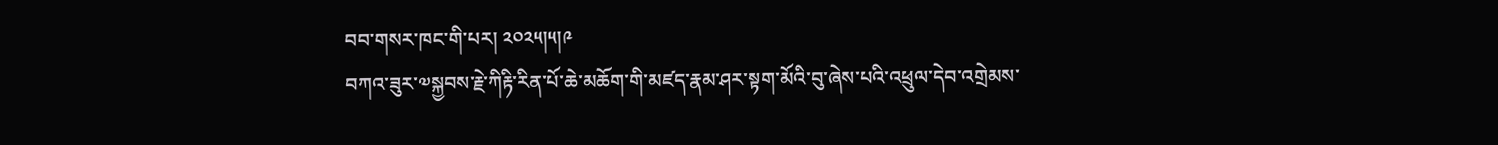བབ་གསར་ཁང་གི་པར། ༢༠༢༥།༥།༩
བཀའ་ཟུར་༧སྐྱབས་རྗེ་ཀིརྟི་རིན་པོ་ཆེ་མཆོག་གི་མཛད་རྣམ་ཤར་སྟག་མོའི་བུ་ཞེས་པའི་འཕྲུལ་དེབ་འགྲེམས་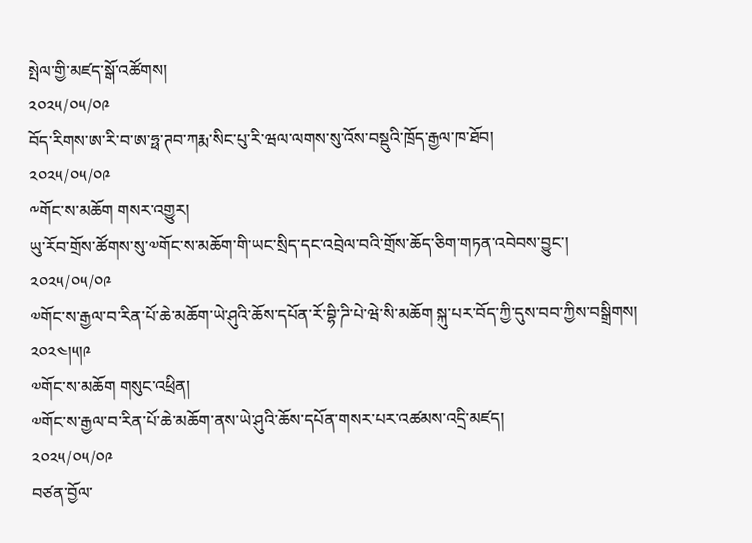སྤེལ་གྱི་མཛད་སྒོ་འཚོགས།
༢༠༢༥/༠༥/༠༩
བོད་རིགས་ཨ་རི་བ་ཨ་ཧྥ་ཊབ་ཀརྨ་སིང་པུ་རི་ཝལ་ལགས་སུ་འོས་བསྡུའི་ཁྲོད་རྒྱལ་ཁ་ཐོབ།
༢༠༢༥/༠༥/༠༩
༸གོང་ས་མཆོག གསར་འགྱུར།
ཡུ་རོབ་གྲོས་ཚོགས་སུ་༧གོང་ས་མཆོག་གི་ཡང་སྲིད་དང་འབྲེལ་བའི་གྲོས་ཆོད་ཅིག་གཏན་འབེབས་བྱུང་།
༢༠༢༥/༠༥/༠༩
༧གོང་ས་རྒྱལ་བ་རིན་པོ་ཆེ་མཆོག་ཡེ་ཤུའི་ཆོས་དཔོན་རོ་བྷི་ཌི་པེ་ཝེ་སི་མཆོག སྐུ་པར་བོད་ཀྱི་དུས་བབ་ཀྱིས་བསྒྲིགས། ༢༠༢༤།༥།༩
༧གོང་ས་མཆོག གསུང་འཕྲིན།
༧གོང་ས་རྒྱལ་བ་རིན་པོ་ཆེ་མཆོག་ནས་ཡེ་ཤུའི་ཆོས་དཔོན་གསར་པར་འཚམས་འདྲི་མཛད།
༢༠༢༥/༠༥/༠༩
བཙན་བྱོལ་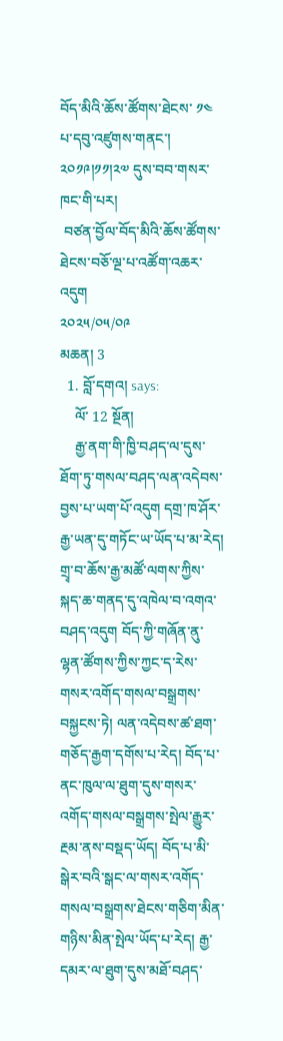བོད་མིའི་ཆོས་ཚོགས་ཐེངས་ ༡༤ པ་དབུ་འཛུགས་གནང་། ༢༠༡༩།༡༡།༢༧ དུས་བབ་གསར་ཁང་གི་པར།
 བཙན་བྱོལ་བོད་མིའི་ཆོས་ཚོགས་ཐེངས་བཅོ་ལྔ་པ་འཚོག་འཆར་འདུག
༢༠༢༥/༠༥/༠༩
མཆན། 3
  1. བློ་དགའ། says:
    ལོ་ 12 སྔོན།
    རྒྱ་ནག་གི་ཁྱི་བཤད་ལ་དུས་ཐོག་ཏུ་གསལ་བཤད་ལན་འདེབས་བྱས་པ་ཡག་པོ་འདུག དགྲ་ཁ་ཤོར་རྒྱ་ཡན་དུ་གཏོང་ཡ་ཡོད་པ་མ་རེད། གྲྭ་བ་ཆོས་རྒྱ་མཚོ་ལགས་ཀྱིས་སྐད་ཆ་གནད་དུ་འཁེལ་བ་འགའ་བཤད་འདུག བོད་ཀྱི་གཞོན་ནུ་ལྷན་ཚོགས་ཀྱིས་ཀྱང་ད་རེས་གསར་འགོད་གསལ་བསྒྲགས་བསྐྱངས་ཏེ། ལན་འདེབས་ཚ་ཐག་གཅོད་རྒྱག་དགོས་པ་རེད། བོད་པ་ནང་ཁུལ་ལ་ཐུག་དུས་གསར་འགོད་གསལ་བསྒྲགས་སྤེལ་རྒྱུར་རྔམ་ནས་བསྡད་ཡོད། བོད་པ་མི་སྒེར་བའི་སྒང་ལ་གསར་འགོད་གསལ་བསྒྲགས་ཐེངས་གཅིག་མིན་གཉིས་མིན་སྤེལ་ཡོད་པ་རེད། རྒྱ་དམར་ལ་ཐུག་དུས་མཐོ་བཤད་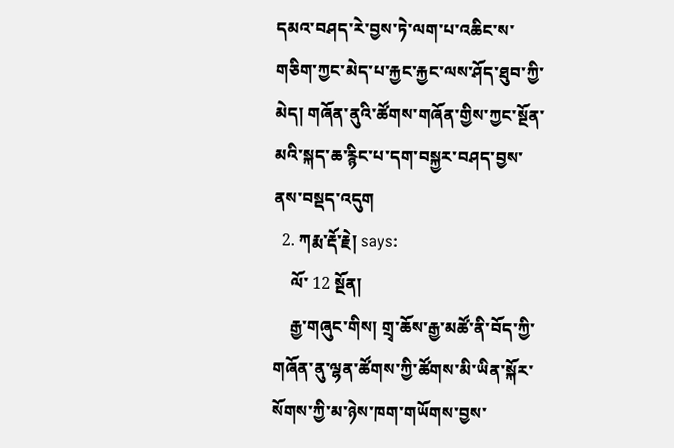དམའ་བཤད་རེ་བྱས་ཏེ་ལག་པ་འཆིང་ས་གཅིག་ཀྱང་མེད་པ་རྐྱང་རྐྱང་ལས་ཤོད་ཐུབ་ཀྱི་མེད། གཞོན་ནུའི་ཚོགས་གཞོན་གྱིས་ཀྱང་སྔོན་མའི་སྐད་ཆ་རྙིང་པ་དག་བསྐྱར་བཤད་བྱས་ནས་བསྡད་འདུག
  2. ཀརྨ་རྡོ་རྗེ། says:
    ལོ་ 12 སྔོན།
    རྒྱ་གཞུང་གིས། གྲྭ་ཆོས་རྒྱ་མཚོ་ནི་བོད་ཀྱི་གཞོན་ནུ་ལྷན་ཚོགས་ཀྱི་ཚོགས་མི་ཡིན་སྐོར་སོགས་ཀྱི་མ་ཉེས་ཁག་གཡོགས་བྱས་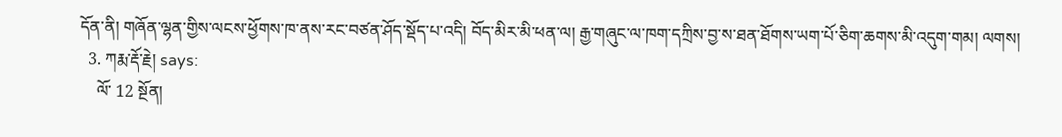དོན་ནི། གཞོན་ལྷན་གྱིས་ལངས་ཕྱོགས་ཁ་ནས་རང་བཙན་ཤོད་སྡོད་པ་འདི། བོད་མིར་མི་ཕན་ལ། རྒྱ་གཞུང་ལ་ཁག་དཀྲིས་བྱ་ས་ཐན་ཐོགས་ཡག་པོ་ཅིག་ཆགས་མི་འདུག་གམ། ལགས།
  3. ཀརྨ་རྡོ་རྗེ། says:
    ལོ་ 12 སྔོན།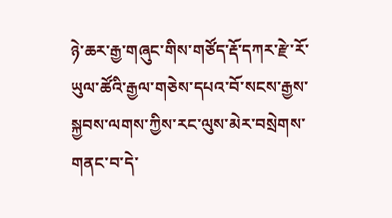ཉེ་ཆར་རྒྱ་གཞུང་གིས་གཙོད་རྡོ་དཀར་རྫེ་རོ་ཡུལ་ཚོའི་རྒྱལ་གཅེས་དཔའ་བོ་སངས་རྒྱས་སྐྱབས་ལགས་ཀྱིས་རང་ལུས་མེར་བསྲེགས་གནང་བ་དེ་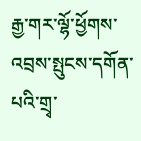རྒྱ་གར་ལྷོ་ཕྱོགས་འབྲས་སྤུངས་དགོན་པའི་གྲྭ་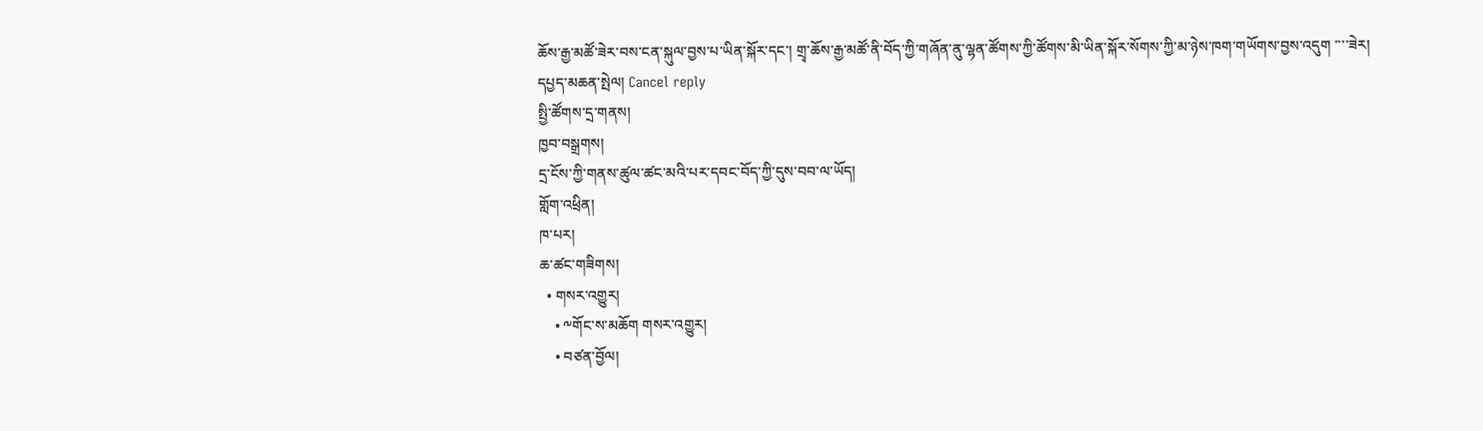ཆོས་རྒྱ་མཚོ་ཟེར་བས་ངན་སྐུལ་བྱས་པ་ཡིན་སྐོར་དང་། གྲྭ་ཆོས་རྒྱ་མཚོ་ནི་བོད་ཀྱི་གཞོན་ནུ་ལྷན་ཚོགས་ཀྱི་ཚོགས་མི་ཡིན་སྐོར་སོགས་ཀྱི་མ་ཉེས་ཁག་གཡོགས་བྱས་འདུག ་་་་ཟེར།
དཔྱད་མཆན་སྤེལ། Cancel reply
སྤྱི་ཚོགས་དྲ་གནས།
ཁྱབ་བསྒྲགས།
དྲ་ངོས་ཀྱི་གནས་ཚུལ་ཚང་མའི་པར་དབང་བོད་ཀྱི་དུས་བབ་ལ་ཡོད།
གློག་འཕྲིན།
ཁ་པར།
ཆ་ཚང་གཟིགས།
  • གསར་འགྱུར།
    • ༸གོང་ས་མཆོག གསར་འགྱུར།
    • བཙན་བྱོལ།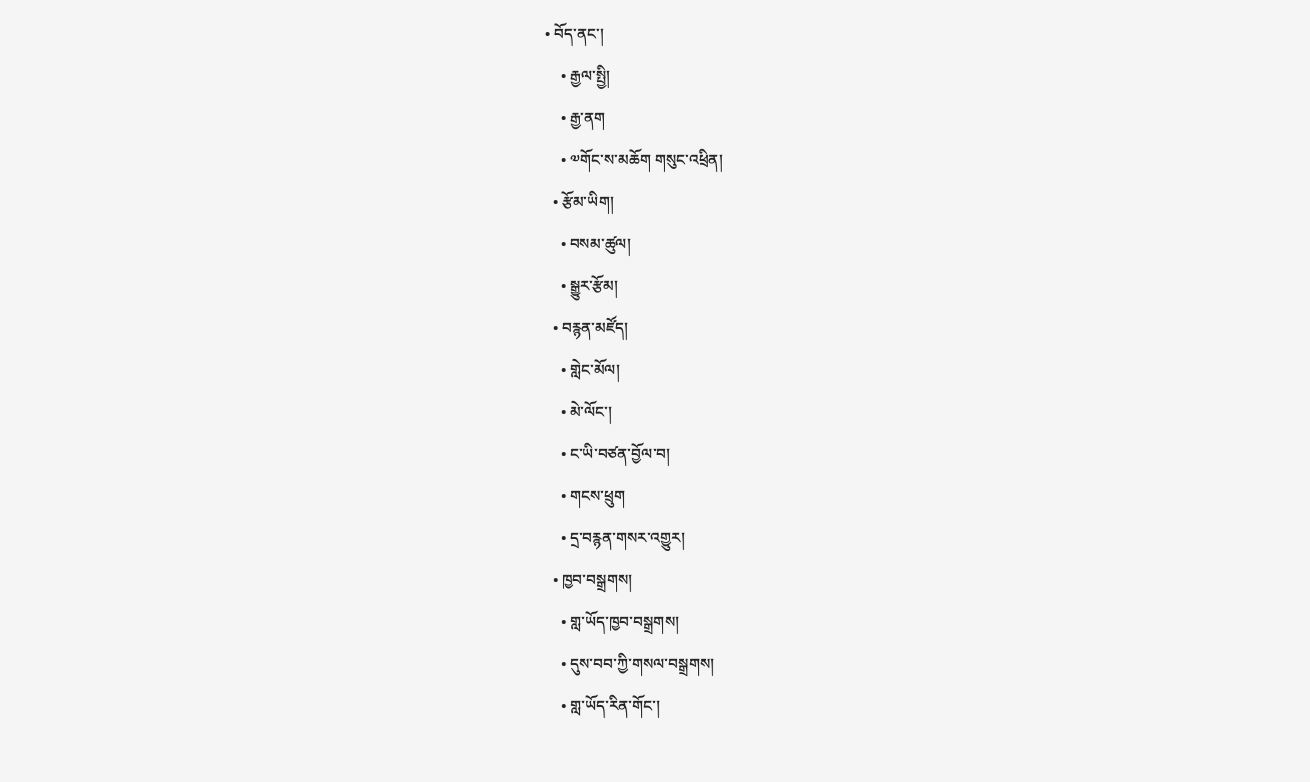• བོད་ནང་།
    • རྒྱལ་སྤྱི།
    • རྒྱ་ནག
    • ༧གོང་ས་མཆོག གསུང་འཕྲིན།
  • རྩོམ་ཡིག།
    • བསམ་ཚུལ།
    • སྒྱུར་རྩོམ།
  • བརྙན་མཛོད།
    • གླེང་མོལ།
    • མེ་ལོང་།
    • ང་ཡི་བཙན་བྱོལ་བ།
    • གངས་ཕྲུག
    • དྲ་བརྙན་གསར་འགྱུར།
  • ཁྱབ་བསྒྲགས།
    • གླ་ཡོད་ཁྱབ་བསྒྲགས།
    • དུས་བབ་ཀྱི་གསལ་བསྒྲགས།
    • གླ་ཡོད་རིན་གོང་།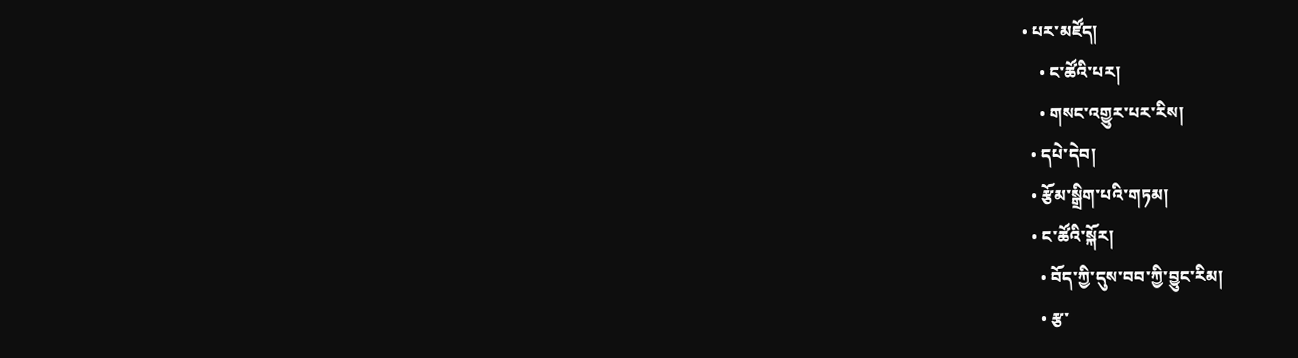• པར་མཛོད།
    • ང་ཚོའི་པར།
    • གསང་འགྱུར་པར་རིས།
  • དཔེ་དེབ།
  • རྩོམ་སྒྲིག་པའི་གཏམ།
  • ང་ཚོའི་སྐོར།
    • བོད་ཀྱི་དུས་བབ་ཀྱི་བྱུང་རིམ།
    • རྩ་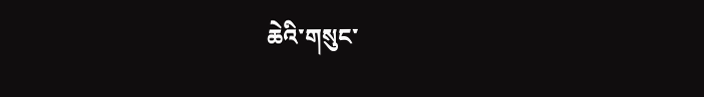ཆེའི་གསུང་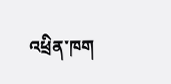འཕྲིན་ཁག